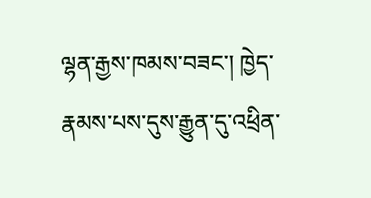ལྷན་རྒྱས་ཁམས་བཟང་། ཁྱེད་རྣམས་པས་དུས་རྒྱུན་དུ་འཕྲིན་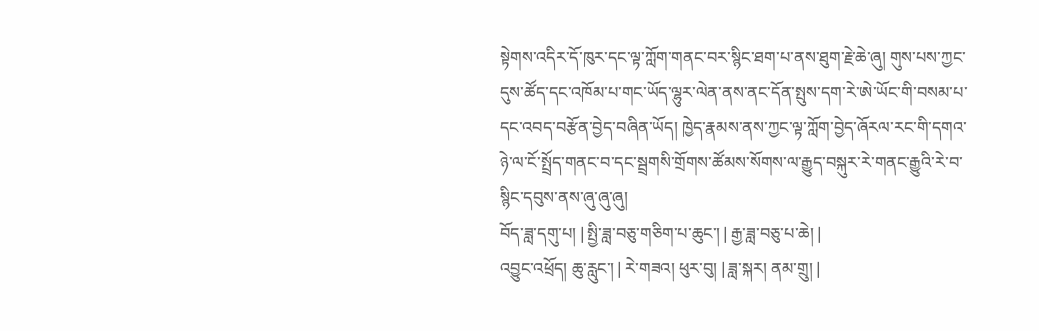སྟེགས་འདིར་དོ་ཁུར་དང་ལྟ་ཀློག་གནང་བར་སྙིང་ཐག་པ་ནས་ཐུག་རྗེ་ཆེ་ཞུ། གུས་པས་ཀྱང་དུས་ཚོད་དང་འཁོམ་པ་གང་ཡོད་ལྷུར་ལེན་ནས་ནང་དོན་སྤུས་དག་རེ་ཨེ་ཡོང་གི་བསམ་པ་དང་འབད་བརྩོན་བྱེད་བཞིན་ཡོད། ཁྱེད་རྣམས་ནས་ཀྱང་ལྟ་ཀློག་བྱེད་ཞོརལ་རང་གི་དགའ་ཉེ་ལ་ངོ་སྤྲོད་གནང་བ་དང་སྦྲགསི་གྲོགས་ཚོམས་སོགས་ལ་རྒྱུད་བསྐུར་རེ་གནང་རྒྱུའི་རེ་བ་སྙིང་དབུས་ནས་ཞུ་ཞུ་ཞུ།
བོད་ཟླ་དགུ་པ། | སྤྱི་ཟླ་བཅུ་གཅིག་པ་ཆུང་། | རྒྱ་ཟླ་བཅུ་པ་ཆེ། |
འབྱུང་འཕྲོད། ཆུ་རླུང་། | རེ་གཟའ། ཕུར་བུ། | ཟླ་སྐར། ནམ་གྲུ། |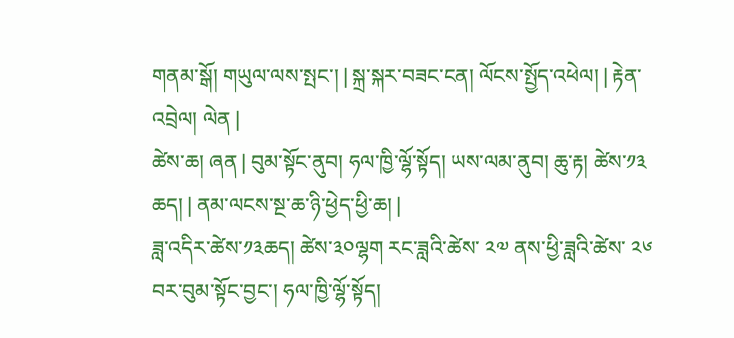གནམ་སྒོ། གཡུལ་ལས་སྤང་། | སྐྲ་སྐར་བཟང་ངན། ལོངས་སྤྱོད་འཕེལ། | རྟེན་འབྲེལ། ལེན |
ཚེས་ཆ། ཞན | བུམ་སྟོང་ནུབ། ཧལ་ཁྱི་ལྷོ་སྟོད། ཡས་ལམ་ནུབ། ཆུ་རྟ། ཚེས་༡༣ ཆད། | ནམ་ལངས་སྔ་ཆ་ཉི་ཕྱེད་ཕྱི་ཆ། |
ཟླ་འདིར་ཚེས་༡༣ཆད། ཚེས་༣༠ལྷག རང་ཟླའི་ཚེས་ ༢༧ ནས་ཕྱི་ཟླའི་ཚེས་ ༢༦ བར་བུམ་སྟོང་བྱང་། ཧལ་ཁྱི་ལྷོ་སྟོད།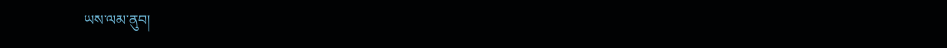ཡས་ལམ་ནུབ།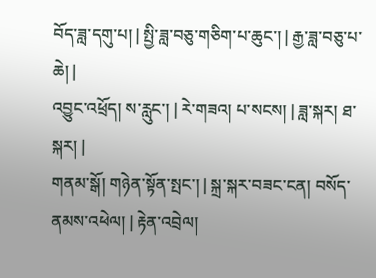བོད་ཟླ་དགུ་པ། | སྤྱི་ཟླ་བཅུ་གཅིག་པ་ཆུང་། | རྒྱ་ཟླ་བཅུ་པ་ཆེ། |
འབྱུང་འཕྲོད། ས་རླུང་། | རེ་གཟའ། པ་སངས། | ཟླ་སྐར། ཐ་སྐར། |
གནམ་སྒོ། གཉེན་སྟོན་སྤང་། | སྐྲ་སྐར་བཟང་ངན། བསོད་ནམས་འཕེལ། | རྟེན་འབྲེལ།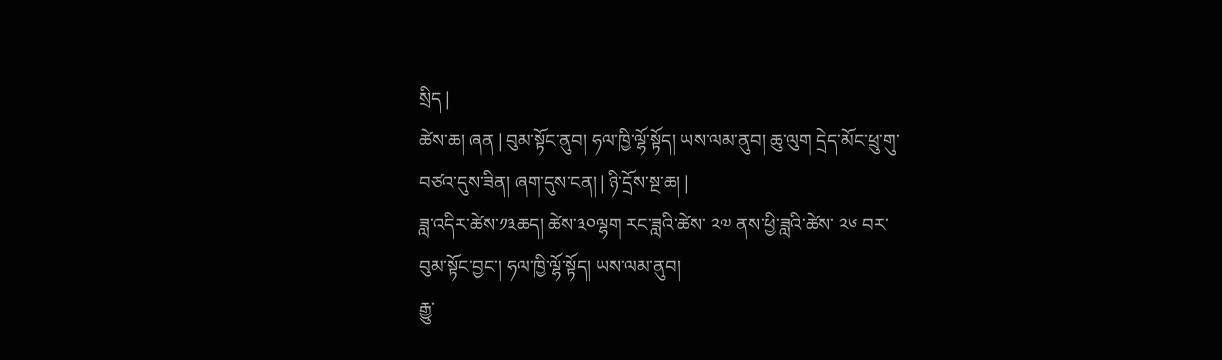སྲིད |
ཚེས་ཆ། ཞན | བུམ་སྟོང་ནུབ། ཧལ་ཁྱི་ལྷོ་སྟོད། ཡས་ལམ་ནུབ། ཆུ་ལུག དྲེད་མོང་ཕྲུ་གུ་བཙའ་དུས་ཟིན། ཞག་དུས་ངན། | ཉི་དྲོས་སྔ་ཆ། |
ཟླ་འདིར་ཚེས་༡༣ཆད། ཚེས་༣༠ལྷག རང་ཟླའི་ཚེས་ ༢༧ ནས་ཕྱི་ཟླའི་ཚེས་ ༢༦ བར་བུམ་སྟོང་བྱང་། ཧལ་ཁྱི་ལྷོ་སྟོད། ཡས་ལམ་ནུབ།
རྒྱུ་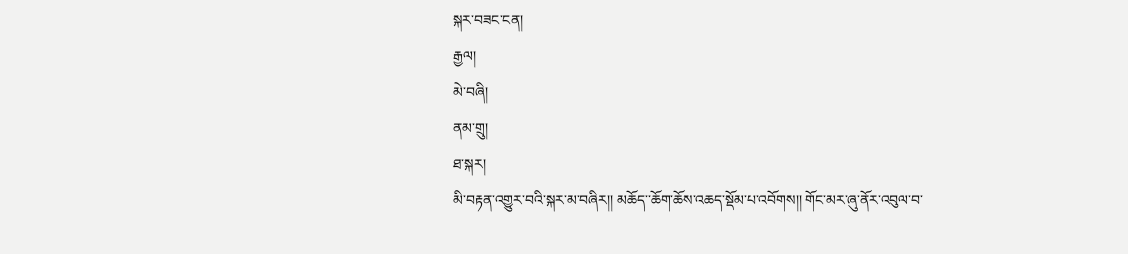སྐར་བཟང་ངན།
རྒྱལ།
མེ་བཞི།
ནམ་གྲུ།
ཐ་སྐར།
མི་བརྟན་འགྱུར་བའི་སྐར་མ་བཞིར།། མཆོད་་ཆོག་ཆོས་འཆད་སྡོམ་པ་འབོགས།། གོང་མར་ཞུ་ནོར་འབུལ་བ་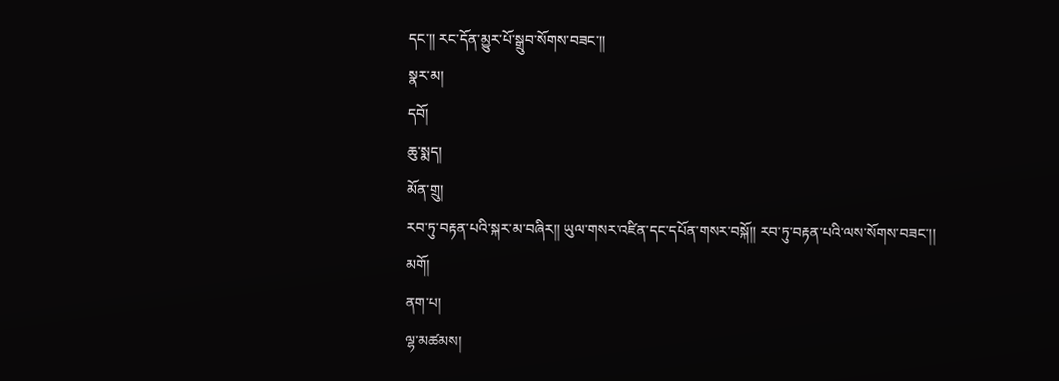དང་།། རང་དོན་མྱུར་པོ་སྒྲུབ་སོགས་བཟང་།།
སྣར་མ།
དབོ།
ཆུ་སྨད།
མོན་གྲུ།
རབ་ཏུ་བརྟན་པའི་སྐར་མ་བཞིར།། ཡུལ་གསར་འཛིན་དང་དཔོན་གསར་བསྐོ།། རབ་ཏུ་བརྟན་པའི་ལས་སོགས་བཟང་།།
མགོ།
ནག་པ།
ལྷ་མཚམས།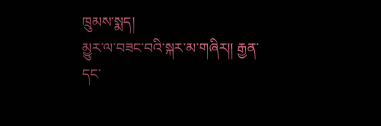ཁྲུམས་སྨད།
མྱུར་ལ་བཟང་བའི་སྐར་མ་གཞིར།། རྒྱན་དང་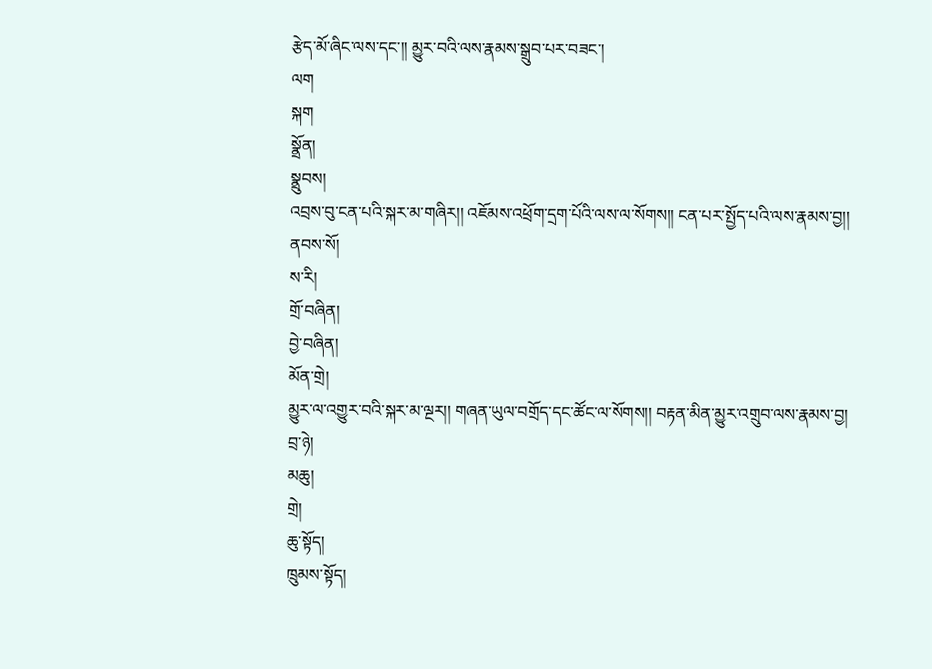རྩེད་མོ་ཞིང་ལས་དང་།། མྱུར་བའི་ལས་རྣམས་སྒྲུབ་པར་བཟང་།
ལག
སྐག
སྣྲོན།
སྣྲུབས།
འབྲས་བུ་ངན་པའི་སྐར་མ་གཞིར།། འཇོམས་འཕྲོག་དྲག་པོའི་ལས་ལ་སོགས།། ངན་པར་སྤྱོད་པའི་ལས་རྣམས་བྱ།།
ནབས་སོ།
ས་རི།
གྲོ་བཞིན།
བྱེ་བཞིན།
མོན་གྲེ།
མྱུར་ལ་འགྱུར་བའི་སྐར་མ་ལྔར།། གཞན་ཡུལ་བགྲོད་དང་ཚོང་ལ་སོགས།། བརྟན་མིན་མྱུར་འགྲུབ་ལས་རྣམས་བྱ།
བྲ་ཉེ།
མཆུ།
གྲེ།
ཆུ་སྟོད།
ཁྲུམས་སྟོད།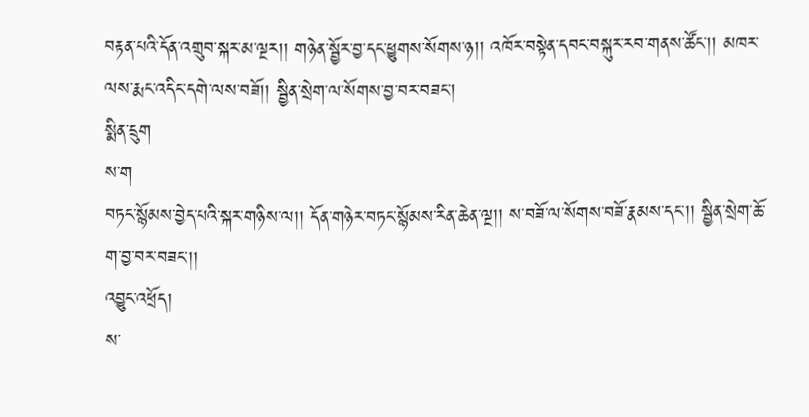བརྟན་པའི་དོན་འགྲུབ་སྐར་མ་ལྔར།། གཉེན་སྦྱོར་བྱ་དང་ཕྱུགས་སོགས་ཉ།། འཁོར་བསྟེན་དབང་བསྐུར་རབ་གནས་ཚོང་།། མཁར་ལས་རྨང་འདིང་དགེ་ལས་བཟོ།། སྦྱིན་སྲེག་ལ་སོགས་བྱ་བར་བཟང་།
སྨིན་དྲུག
ས་ག
བཏང་སྙོམས་བྱེད་པའི་སྐར་གཉིས་ལ།། དོན་གཉེར་བཏང་སྙོམས་རིན་ཆེན་ལྔ།། ས་བཟོ་ལ་སོགས་བཟོ་རྣམས་དང་།། སྦྱིན་སྲེག་ཆོ་ག་བྱ་བར་བཟང་།།
འབྱུང་འཕྲོད།
ས་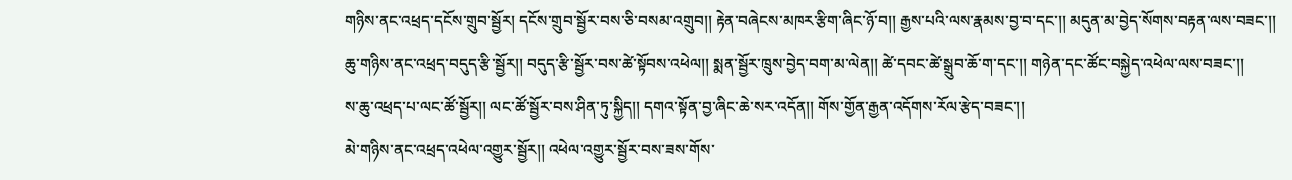གཉིས་ནང་འཕྲད་དངོས་གྲུབ་སྦྱོར། དངོས་གྲུབ་སྦྱོར་བས་ཅི་བསམ་འགྲུབ།། རྟེན་བཞེངས་མཁར་རྩིག་ཞིང་ཉོ་བ།། རྒྱས་པའི་ལས་རྣམས་བྱ་བ་དང་།། མདུན་མ་བྱེད་སོགས་བརྟན་ལས་བཟང་།།
ཆུ་གཉིས་ནང་འཕྲད་བདུད་རྩི་སྦྱོར།། བདུད་རྩི་སྦྱོར་བས་ཚེ་སྟོབས་འཕེལ།། སྨན་སྦྱོར་ཁྲུས་བྱེད་བག་མ་ལེན།། ཚེ་དབང་ཚེ་སྒྲུབ་ཆོ་ག་དང་།། གཉེན་དང་ཚོང་བསྐྱེད་འཕེལ་ལས་བཟང་།།
ས་ཆུ་འཕྲད་པ་ལང་ཚོ་སྦྱོར།། ལང་ཚོ་སྦྱོར་བས་ཤིན་ཏུ་སྐྱིད།། དགའ་སྟོན་བྱ་ཞིང་ཆེ་སར་འདོན།། གོས་གྱོན་རྒྱན་འདོགས་རོལ་རྩེད་བཟང་།།
མེ་གཉིས་ནང་འཕྲད་འཕེལ་འགྱུར་སྦྱོར།། འཕེལ་འགྱུར་སྦྱོར་བས་ཟས་གོས་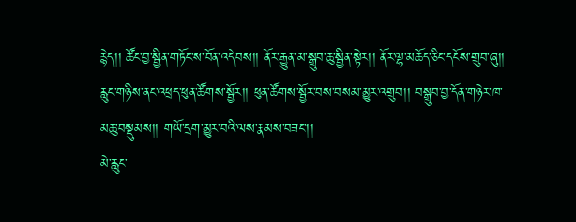རྙེད།། ཚོང་བྱ་སྦྱིན་གཏོང་ས་བོན་འདེབས།། ནོར་རྒྱུན་མ་སྒྲུབ་ཆུ་སྦྱིན་སྟེར།། ནོར་ལྷ་མཆོད་ཅིང་དངོས་གྲུབ་ཞུ།།
རླུང་གཉིས་ནང་འཕྲད་ཕུན་ཚོགས་སྦྱོར།། ཕུན་ཚོགས་སྦྱོར་བས་བསམ་མྱུར་འགྲུབ།། བསྒྲུབ་བྱ་དོན་གཉེར་ཁ་མཆུ་བསྡུམས།། གཡོ་དྲག་མྱུར་བའི་ལས་རྣམས་བཟང་།།
མེ་རླུང་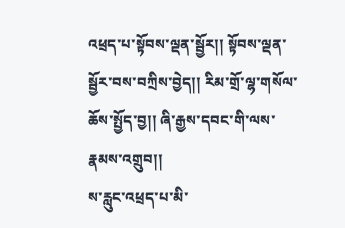འཕྲད་པ་སྟོབས་ལྡན་སྦྱོར།། སྟོབས་ལྡན་སྦྱོར་བས་བཀྲིས་བྱེད།། རིམ་གྲོ་ལྷ་གསོལ་ཆོས་སྤྱོད་བྱ།། ཞི་རྒྱས་དབང་གི་ལས་རྣམས་འགྲུབ།།
ས་རླུང་འཕྲད་པ་མི་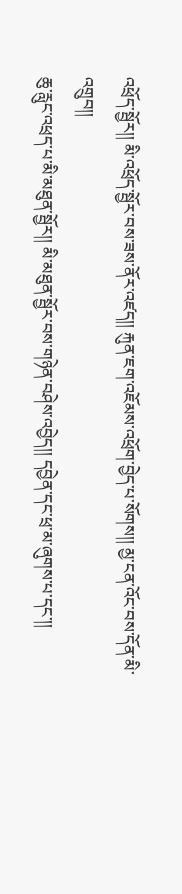འཕྲོད་སྦྱོར།། མི་འཕྲོད་སྦྱོར་བས་ཟས་ནོར་འཛད།། རྐུན་ཇག་འཇོམས་འཕྲོག་བྱེད་པ་སོགས།། མྱ་ངན་འོང་བས་དོན་མི་འགྲུབ།།
ཆུ་རླུང་འཕྲད་པ་མི་མཐུན་སྦྱོར།། མི་མཐུན་སྦྱོར་བས་གཉེན་བཤེས་འབྱེད།། དབྱེན་དང་ཕྲ་མ་ཞུགས་པ་དང་།།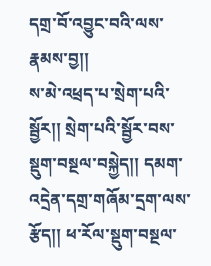དགྲ་བོ་འབྱུང་བའི་ལས་རྣམས་བྱ།།
ས་མེ་འཕྲད་པ་སྲེག་པའི་སྦྱོར།། སྲེག་པའི་སྦྱོར་བས་སྡུག་བསྔལ་བསྐྱེད།། དམག་འདྲེན་དགྲ་གཞོམ་དྲག་ལས་རྩོད།། ཕ་རོལ་སྡུག་བསྔལ་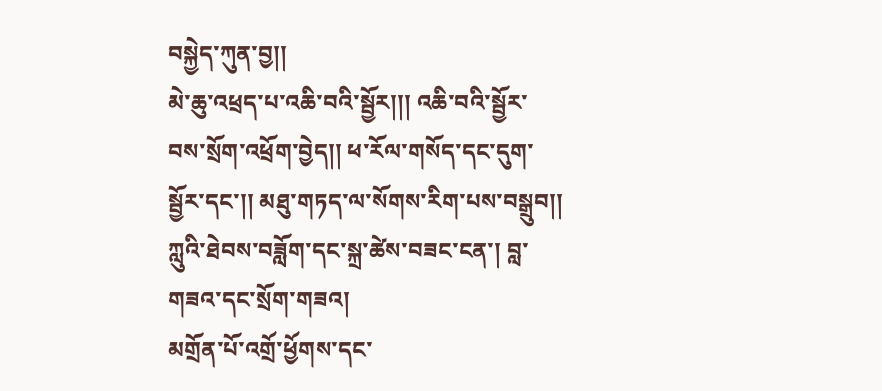བསྐྱེད་ཀུན་བྱ།།
མེ་ཆུ་འཕྲད་པ་འཆི་བའི་སྦྱོར།།། འཆི་བའི་སྦྱོར་བས་སྲོག་འཕྲོག་བྱེད།། ཕ་རོལ་གསོད་དང་དུག་སྦྱོར་དང་།། མཐུ་གཏད་ལ་སོགས་རིག་པས་བསྒྲུབ།།
ཀླུའི་ཐེབས་བཟློག་དང་སྐྲ་ཚེས་བཟང་ངན་། བླ་གཟའ་དང་སྲོག་གཟའ།
མགྲོན་པོ་འགྲོ་ཕྱོགས་དང་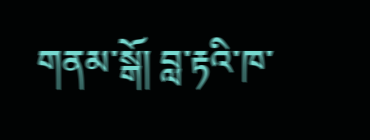གནམ་སྒོ། བླ་རྟའི་ཁ་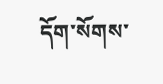དོག་སོགས་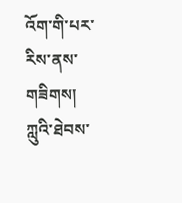འོག་གི་པར་རིས་ནས་གཟིགས།
ཀླུའི་ཐེབས་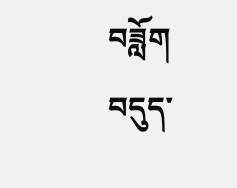བཟློག
བདུད་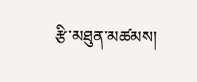རྩི་མཐུན་མཚམས།